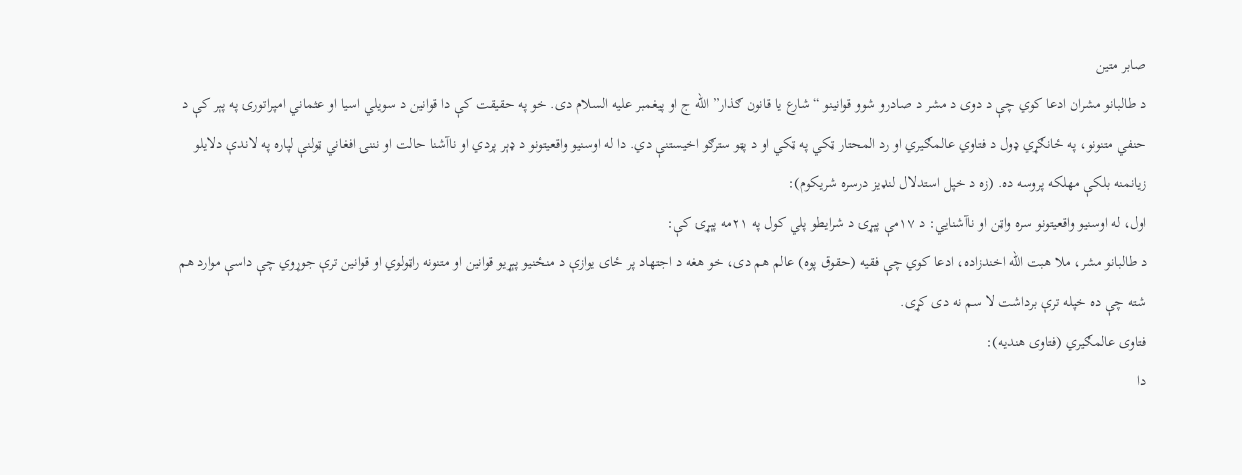صابر متین
د طالبانو مشران ادعا کوي چې د دوی د مشر د صادرو شوو قوانینو “شارع یا قانون ګذار” الله ج او پیغمبر علیه السلام دی. خو په حقیقت کې دا قوانین د سویلي اسیا او عثماني امپراتورۍ په پېر کې د حنفي متنونو، په ځانګړي ډول د فتاوي عالمګیري او رد المحتار ټکي په ټکي او د پټو سترګو اخیستنې دي. دا له اوسنیو واقعیتونو د ډېر پردي او ناآشنا حالت او نننۍ افغاني ټولنې لپاره په لاندې دلایلو زیانمنه بلکې مهلکه پروسه ده. (زه د خپل استدلال لنډیز درسره شریکوم):
اول، له اوسنیو واقعیتونو سره واټن او ناآشنايي: د ۱۷مې پېړۍ د شرایطو پلي کول په ۲۱مه پېړۍ کې:
د طالبانو مشر، ملا هبت الله اخندزاده، ادعا کوي چې فقیه (حقوق پوه) عالم هم دی، خو هغه د اجتهاد پر ځای یوازې د منځنیو پېړیو قوانین او متنونه راټولوي او قوانین ترې جوړوي چې داسې موارد هم شته چې ده خپله ترې برداشت لا سم نه دی کړی.
فتاوی عالمګیري (فتاوی هندیه):
دا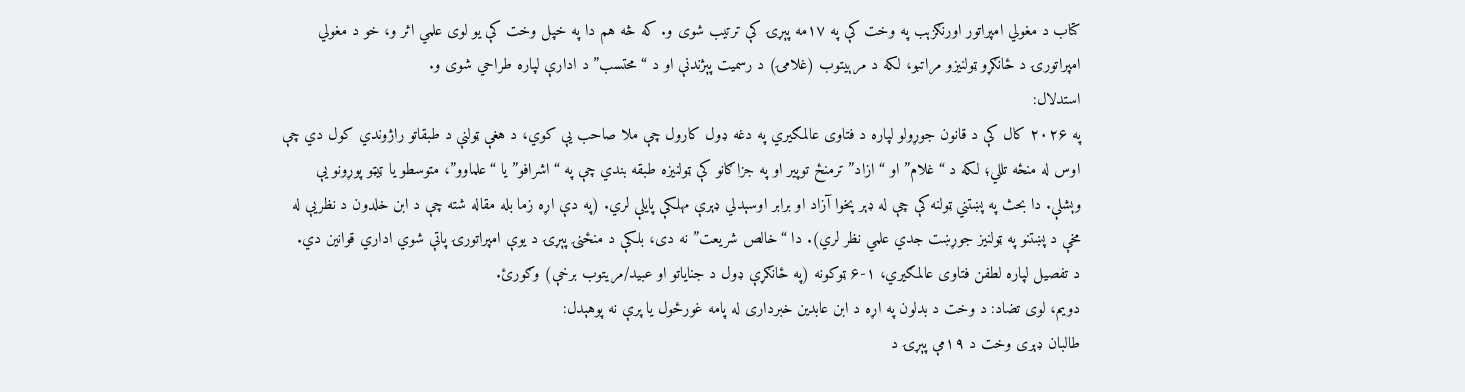کتاب د مغولي امپراتور اورنګزېب په وخت کې په ۱۷مه پېړۍ کې ترتیب شوی و. که څه هم دا په خپل وخت کې یو لوی علمي اثر و، خو د مغولي امپراتورۍ د ځانګړو ټولنیزو مراتبو، لکه د مرېیتوب (غلامۍ) د رسميت پېژندنې او د “محتسب” د ادارې لپاره طراحي شوی و.
استدلال:
په ۲۰۲۶ کال کې د قانون جوړولو لپاره د فتاوی عالمګیري په دغه ډول کارول چې ملا صاحب یې کوي، د هغې ټولنې د طبقاتو راژوندي کول دي چې اوس له منځه تللي؛ لکه د “غلام” او “ازاد” ترمنځ توپیر او په جزاګانو کې ټولنیزه طبقه بندي چې په “اشرافو” یا “علماوو”، متوسطو یا ټیټو پوړونو یې وېشلې. دا بحث په پښتني ټولنه کې چې له ډېر پخوا آزاد او برابر اوسېدلي ډېرې مهلکې پایلې لري. (په دې اړه زما بله مقاله شته چې د ابن خلدون د نظریې له مخې د پښتنو په ټولنیز جوړښت جدي علمي نظر لري). دا “خالص شریعت” نه دی، بلکې د منځنۍ پېړۍ د یوې امپراتورۍ پاتې شوي اداري قوانین دي.
د تفصیل لپاره لطفن فتاوی عالمګیري، ۱-۶ ټوکونه (په ځانګړې ډول د جنایاتو او عبید/مریتوب برخې) وګورئ.
دویم، لوی تضاد: د وخت د بدلون په اړه د ابن عابدین خبرداری له پامه غورځول یا پرې نه پوهېدل:
طالبان ډېری وخت د ۱۹مې پېړۍ د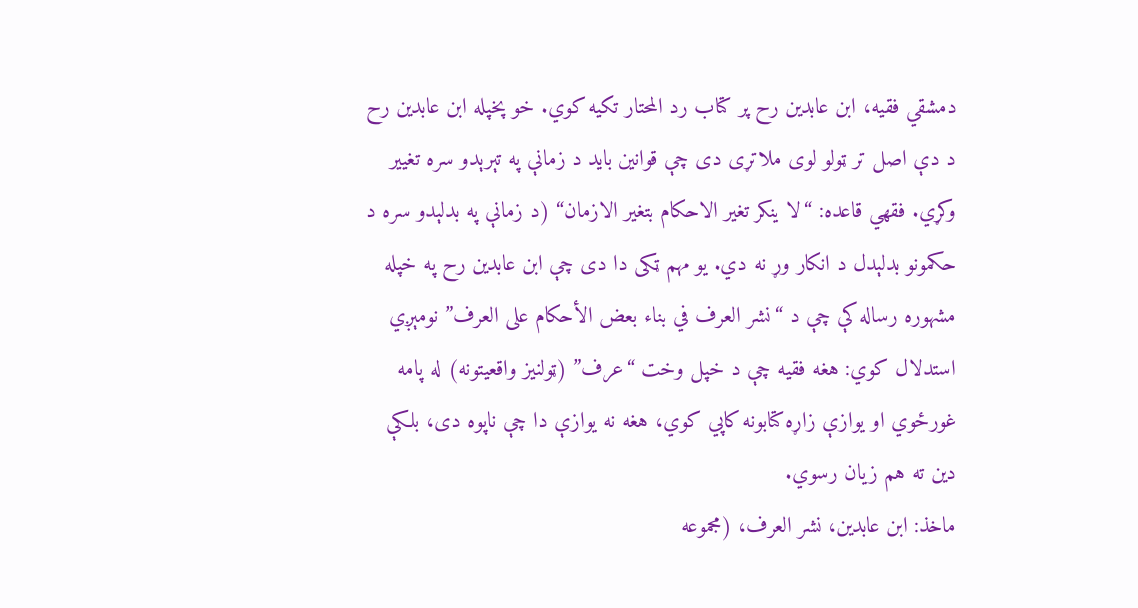دمشقي فقیه، ابن عابدین رح پر کتاب رد المحتار تکیه کوي. خو پخپله ابن عابدین رح د دې اصل تر ټولو لوی ملاتړی دی چې قوانین باید د زمانې په تېرېدو سره تغیير وکړي. فقهي قاعده: “لا ینکر تغیر الاحکام بتغیر الازمان“ (د زمانې په بدلېدو سره د حکمونو بدلېدل د انکار وړ نه دي. یو مهم ټکی دا دی چې ابن عابدین رح په خپله مشهوره رساله کې چې د “نشر العرف في بناء بعض الأحكام على العرف” نومېږي استدلال کوي: هغه فقیه چې د خپل وخت “عرف” (ټولنیز واقعیتونه) له پامه غورځوي او یوازې زاړه کتابونه کاپي کوي، هغه نه یوازې دا چې ناپوه دی، بلکې دین ته هم زیان رسوي.
ماخذ: ابن عابدین، نشر العرف، (مجموعه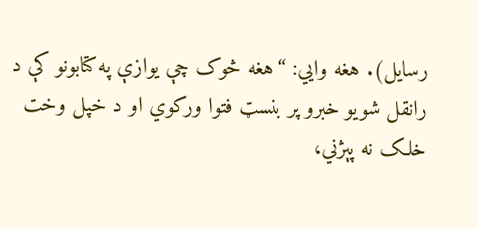رسایل). هغه وایي: “هغه څوک چې یوازې په کتابونو کې د رانقل شویو خبرو پر بنسټ فتوا ورکوي او د خپل وخت خلک نه پېژني،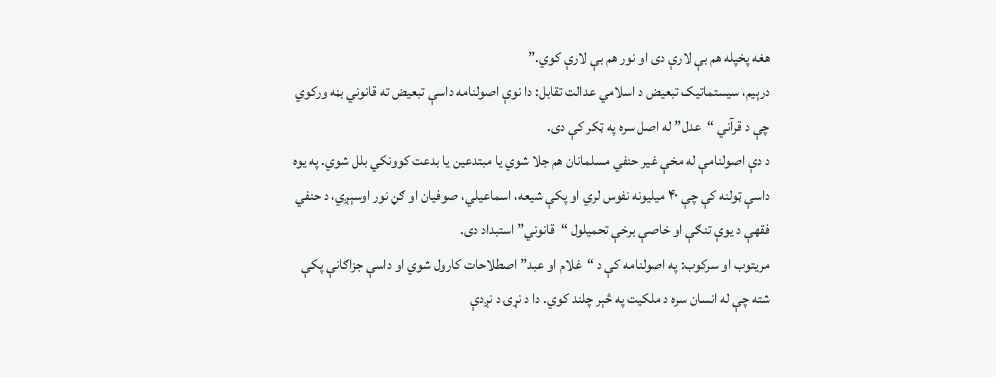هغه پخپله هم بې لارې دی او نور هم بې لارې کوي.”
درېیم، سیستماتیک تبعیض د اسلامي عدالت تقابل: دا نوې اصولنامه داسې تبعیض ته قانوني بڼه ورکوي چې د قرآني “عدل” له اصل سره په ټکر کې دی.
د دې اصولنامې له مخې غیر حنفي مسلمانان هم جلا شوي یا مبتدعین یا بدعت کوونکي بلل شوي. په یوه داسې ټولنه کې چې ۴۰ میلیونه نفوس لري او پکې شیعه، اسماعیلي، صوفیان او ګڼ نور اوسېږي، د حنفي فقهې د یوې تنګې او خاصې برخې تحمیلول “قانوني” استبداد دی.
مریتوب او سرکوب: په اصولنامه کې د “غلام او عبد” اصطلاحات کارول شوي او داسې جزاګانې پکې شته چې له انسان سره د ملکیت په څېر چلند کوي. دا د نړۍ د نږدې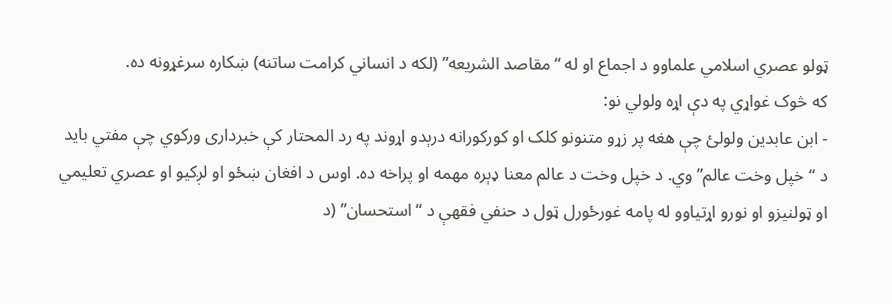ټولو عصري اسلامي علماوو د اجماع او له “مقاصد الشریعه” (لکه د انساني کرامت ساتنه) ښکاره سرغړونه ده.
که څوک غواړي په دې اړه ولولي نو:
- ابن عابدین ولولئ چې هغه پر زړو متنونو کلک او کورکورانه درېدو اړوند په رد المحتار کې خبرداری ورکوي چې مفتي باید د “خپل وخت عالم” وي. د خپل وخت د عالم معنا ډېره مهمه او پراخه ده. اوس د افغان ښځو او لږکیو او عصري تعلیمي او ټولنیزو او نورو اړتیاوو له پامه غورځورل ټول د حنفي فقهې د “استحسان” (د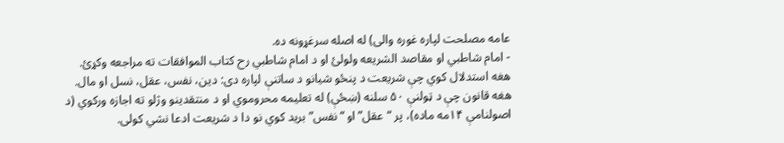عامه مصلحت لپاره غوره والی) له اصله سرغړونه ده.
- امام شاطبي او مقاصد الشریعه ولولئ او د امام شاطبي رح کتاب الموافقات ته مراجعه وکړئ. هغه استدلال کوي چې شریعت د پنځو شیانو د ساتنې لپاره دی: دین، نفس، عقل، نسل او مال. هغه قانون چې د ټولنې ۵۰ سلنه (ښځې) له تعلیمه محروموي او د منتقدینو وژلو ته اجازه ورکوي (د اصولنامې ۱۴مه ماده)، پر “عقل” او “نفس” برید کوي نو دا د شریعت ادعا نشي کولی.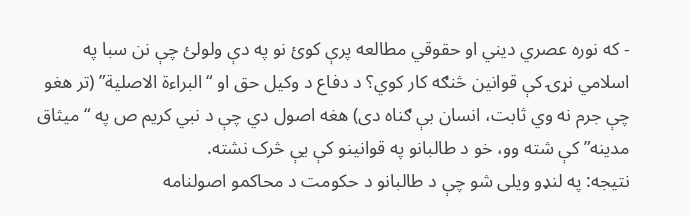- که نوره عصري ديني او حقوقي مطالعه پرې کوئ نو په دې ولولئ چې نن سبا په اسلامي نړۍ کې قوانین څنګه کار کوي؟ د دفاع د وکیل حق او “البراءة الاصلیة” (تر هغو چې جرم نه وي ثابت، انسان بې ګناه دی) هغه اصول دي چې د نبي کریم ص په “میثاق مدینه” کې شته وو، خو د طالبانو په قوانینو کې یې څرک نشته.
نتیجه: په لنډو ویلی شو چې د طالبانو د حکومت د محاکمو اصولنامه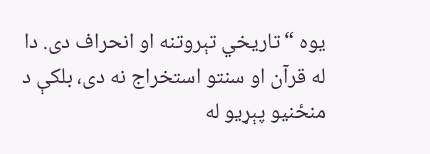یوه “تاریخي تېروتنه او انحراف دی. دا له قرآن او سنتو استخراج نه دی، بلکې د منځنیو پېړیو له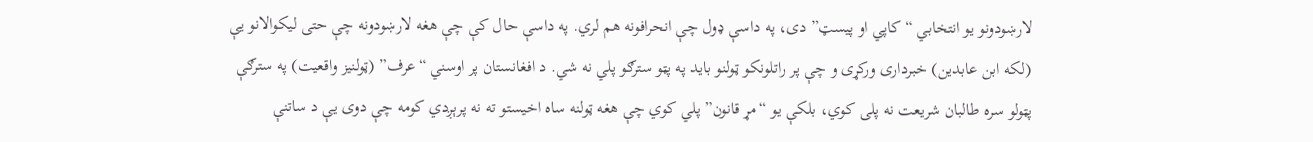لارښودونو یو انتخابي “کاپي او پیسټ” دی، په داسې ډول چې انحرافونه هم لري. په داسې حال کې چې هغه لارښودونه چې حتی لیکوالانو یې (لکه ابن عابدین) خبرداری ورکړی و چې پر راتلونکو ټولنو باید په پټو سترګو پلي نه شي. د افغانستان پر اوسني “عرف” (ټولنیز واقعیت) په سترګې پټولو سره طالبان شریعت نه پلی کوي، بلکې یو “مړ قانون” پلي کوي چې هغه ټولنه ساه اخیستو ته نه پرېږدي کومه چې دوی یې د ساتنې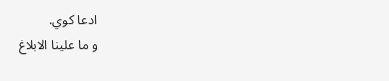ادعا کوي.
و ما علینا الابلاغ